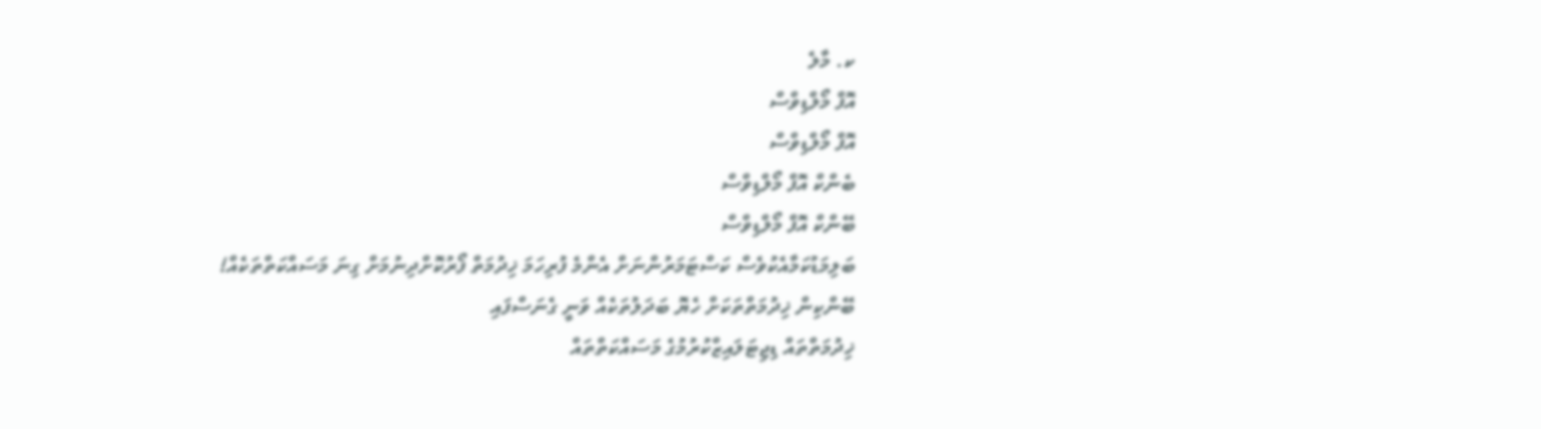ކ. މާލެ
އޮފް މޯލްޑިވްސް
އޮފް މޯލްޑިވްސް
ބެންކް އޮފް މޯލްޑިވްސް
ބޭންކް އޮފް މޯލްޑިވްސް
ބަލިމަޑުކަމާއެކުވެސް ކަސްޓަމަރުންނަށް އެންމެ ފުރިހަމަ ޚިދުމަތް ފޯރުކޮށްދިނުމަށް ގިނަ މަސައްކަތްތަކެއް!
ބޭންކިން ޚިދުމަތްތަކަށް ހެޔޮ ބަދަލުތަކެއް ވަނީ ގެނަސްފައި
ޚިދުމަތްތައް ޑިޖިޓަލައިޒްކުރުމުގެ މަސައްކަތްތައް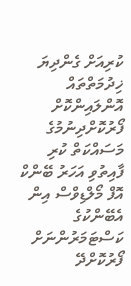ކުރިއަށް ގެންދިޔަ
ޚިދުމަތްތައް އޮންލައިންކޮށް ފޯރުކޮށްދިނުމުގެ މަސައްކަތް ކުރި
ފާއިތުވި އަހަރު ބޭންކް އޮފް މޯލްޑިވްސް އިން އެބޭންކުގެ ކަސްޓަމަރުންނަށް ފޯރުކޮށްދޭ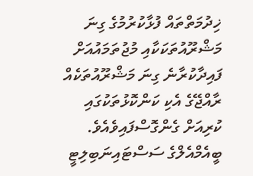ޚިދުމަތްތައް ފުޅާކުރުމުގެ ގިނަ މަޝްރޫއުތަކަކާއި މުޖުތަމައުއަށް ފައިދާކުރާނެ ގިނަ މަޝްރޫއުތަކެއް ރާއްޖޭގެ އެކި ކަންކޮޅުތަކުގައި ކުރިއަށް ގެންގޮސްފައިވެއެވެ.
ބީއެމްއެލްގެ ސަސްޓައިނަބިލިޓީ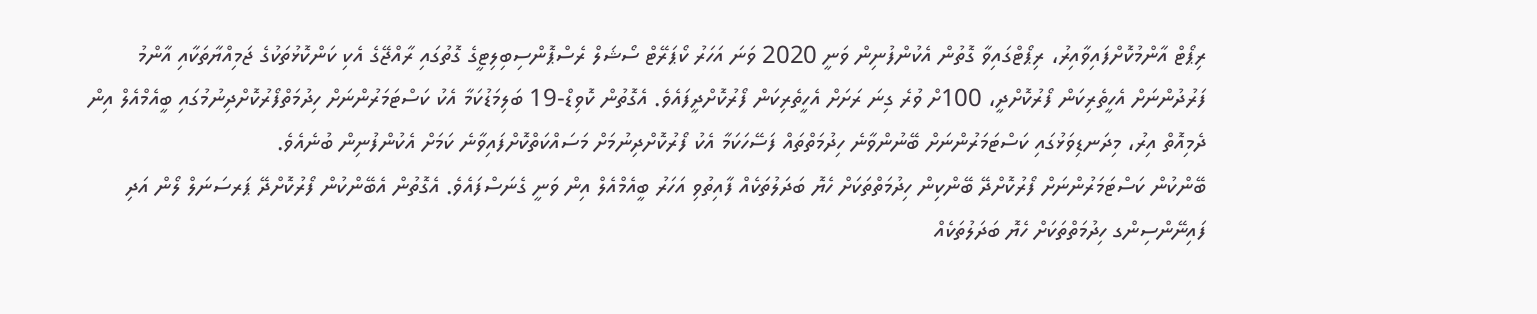ރިޕޯޓް އާންމުކޮށްފައިވާއިރު، ރިޕޯޓްގައިވާ ގޮތުން އެކުންފުނިން ވަނީ 2020 ވަނަ އަހަރު ކޯޕަރޭޓް ސޯޝަލް ރެސްޕޮންސިބިލިޓީގެ ގޮތުގައި ރާއްޖޭގެ އެކި ކަންކޮޅުތަކުގެ ޖަމިއްޔާތަކާއި އާންމު ފަރުދުންނަށް އެހީތެރިކަން ފޯރުކޮށްދީ، 100ށް ވުރެ ގިނަ ރަށަށް އެހީތެރިކަން ފޯރުކޮށްދީފައެވެ. އެގޮތުން ކޮވިޑް-19 ބަލިމަޑުކަމާ އެކު ކަސްޓަމަރުންނަށް ހިދުމަތްފޯރުކޮށްދިނުމުގައި ބީއެމްއެލް އިން ދެމިއޮތް އިރު، މިދަނޑިވަޅުގައި ކަސްޓަމަރުންނަށް ބޭނުންވާނެ ހިދުމަތްތައް ފަސޭހަކަމާ އެކު ފޯރުކޮށްދިނުމަށް މަސައްކަތްކޮށްފައިވާނެ ކަމަށް އެކުންފުނިން ބުނެއެވެ.
ބޭންކުން ކަސްޓަމަރުންނަށް ފޯރުކޮށްދޭ ބޭންކިން ހިދުމަތްތަކަށް ހެޔޮ ބަދަލުތަކެއް ފާއިތުވި އަހަރު ބީއެމްއެލް އިން ވަނީ ގެނަސްފައެވެ. އެގޮތުން އެބޭންކުން ފޯރުކޮށްދޭ ޕަރސަނަލް ލޯން އަދި ފައިނޭންސިންގ ހިދުމަތްތަކަށް ހެޔޮ ބަދަލުތަކެއް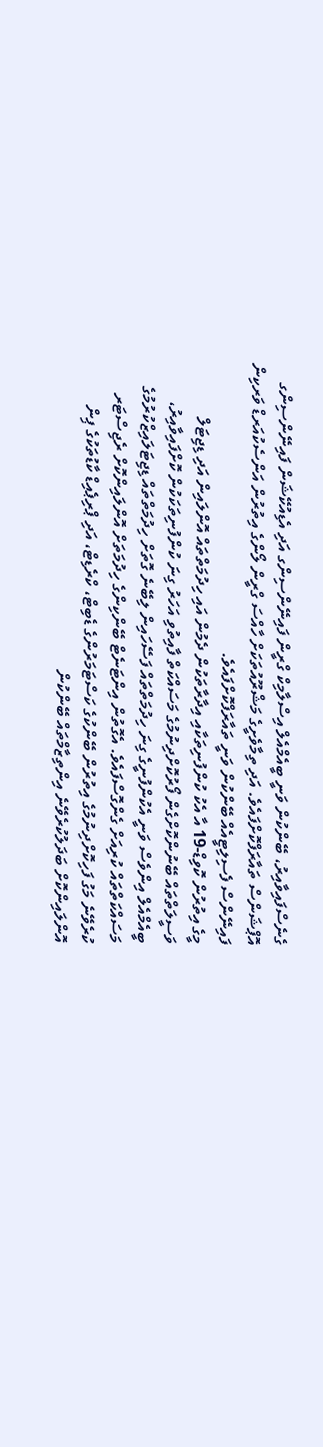ގެނެސްފައިވާއިރު، ބޭންކުން ވަނީ ބީއެމްއެލް އިސްލާމިކް ގްރީން ފައިނޭންސިންގ އަދި އެޑިއުކޭޝަން ފައިނޭންސިންގ އޮޕްޝަންސް ތައާރަފްކޮށްފައެވެ. އަދި ތިމާވެށީގެ މަޝްރޫއުތަކަށް ހާއްސަ ގްރީން ލޯންގެ އިތުރުން އަންސެކުއަރޑް ވަރކިން ފައިނޭންސް ފެސިލިޓީއެއް ބޭންކުން ވަނީ ތައާރަފްކޮށްފައެވެ.
މީގެ އިތުރުން ކޮވިޑް-19 އާ އެކު ކުންފުނިތަކާއި އިދާރާތަކުން ދެމުން އައި ހިދުމަތްތައް އޮންލައިން އަދި ޑިޖިޓަލް ވަސީލަތްތައް ބޭނުންކޮށްގެން ފޯރުކޮށްދިނުމުގެ މަސައްކަތް ފާއިތުވި އަހަރު ގިނަ ކުންފުނިތަކަކުން ކޮށްފައިވާއިރު، ބީއެމްއެލް އިންވެސް ވަނީ އެކުންފުނީގެ ގިނަ ހިދުމަތްތައް ފަސޭހައިން ލިބޭނެ ގޮތަށް ހިދުމަތްތައް ޑިޖިޓަލައިޒްކުރުމުގެ މަސައްކަތްތައް ކުރިއަށް ގެންގޮސްފައެވެ. އެގޮތުން އިންޓަނެޓް ބޭންކިންގެ ހިދުމަތަށް އޮންލައިންކޮށް ރެޖިސްޓަރ ކުރެވޭނެ މަގު ފަހިކޮށްދިނުމުގެ އިތުރުން ބޭންކުގެ ކަސްޓަމަރުންގެ ޑެބިޓް، ކްރެޑިޓް، އަދި ޕްރިޕެއިޑް ކާޑުތަކުގެ ޕިން އޮންލައިންކޮށް ބަދަލުކުރެވޭނެ އިންތިޒާމްތައް ބޭންކުން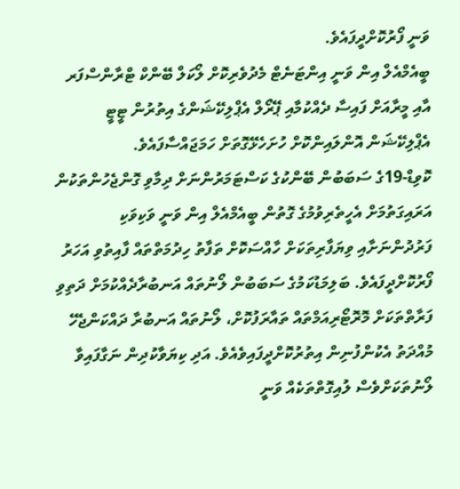ވަނީ ފޯރުކޮށްދީފައެވެ.
ބީއެމްއެލް އިން ވަނީ އިންޓަނެޓް މެދުވެރިކޮށް ލޯކަލް ބޭންކް ޓްރާންސްފަރ އާއި މީރާއަށް ފައިސާ ދެއްކުމާއި ޕޭރޯލް އެޕްލިކޭޝަންގެ އިތުރުން ޓީޓީ އެޕްލިކޭޝަން އޮންލައިންކޮށް ހުށަހެޅޭގޮތަށް ހަމަޖައްސާފައެވެ.
ކޮވިޑް-19ގެ ސަބަބުން ބޭންކުގެ ކަސްޓަމަރުންނަށް ދިމާވި ގޮންޖެހުންތަކުން އަރައިގަތުމަށް އެހީތެރިވުމުގެ ގޮތުން ބީއެމްއެލް އިން ވަނީ ވަކިވަކި ފަރުދުންނަށާއި ވިޔަފާރިތަކަށް ހާއްސަކޮށް ތަފާތު ހިދުމަތްތައް ފާއިތުވި އަހަރު ފޯރުކޮށްދީފައެވެ. ބަލިމަޑުކަމުގެ ސަބަބުން ލޯނުތައް އަނބުރާދެއްކުމަށް ދަތިވި ފަރާތްތަކަށް މޮރޮޓޯރިއަމްތައް ތައާރަފުކޮށް، ލޯނުތައް އަނބުރާ ދައްކަންޖެހޭ މުއްދަތު އެކުންފުނިން އިތުރުކޮށްދީފައިވެއެވެ. އަދި ކިޔަވާކުދިން ނަގާފައިވާ ލޯނުތަކަށްވެސް ލުއިގޮތްތަކެއް ވަނީ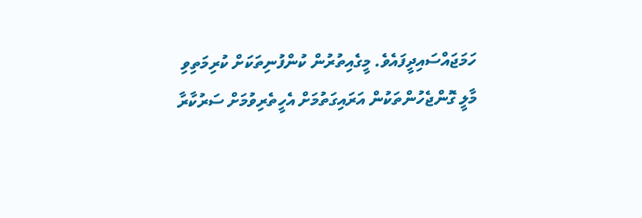ހަމަޖައްސައިދީފައެވެ. މީގެއިތުރުން ކުންފުނިތަކަށް ކުރިމަތިވި މާލީ ގޮންޖެހުންތަކުން އަރައިގަތުމަށް އެހީތެރިވުމަށް ސަރުކާރާ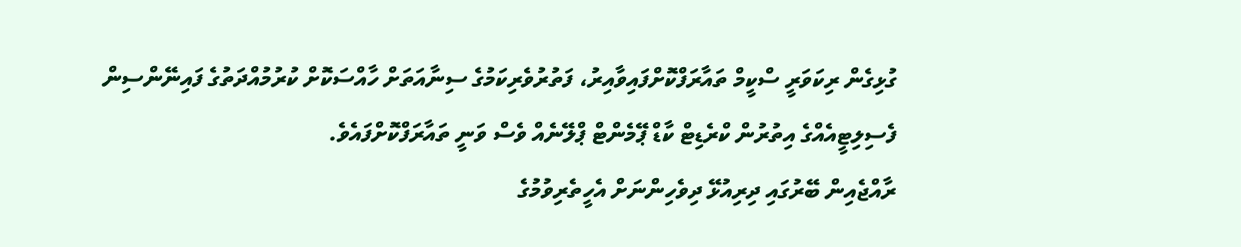ގުޅިގެން ރިކަވަރީ ސްކީމް ތައާރަފްކޮށްފައިވާއިރު، ފަތުރުވެރިކަމުގެ ސިނާއަތަށް ހާއްސަކޮށް ކުރުމުއްދަތުގެ ފައިނޭންސިން ފެސިލިޓީއެއްގެ އިތުރުން ކްރެޑިޓް ކާޑް ޕޭމެންޓް ޕްލޭނެއް ވެސް ވަނީ ތައާރަފްކޮށްފައެވެ.
ރާއްޖެއިން ބޭރުގައި ދިރިއުޅޭ ދިވެހިންނަށް އެހީތެރިވުމުގެ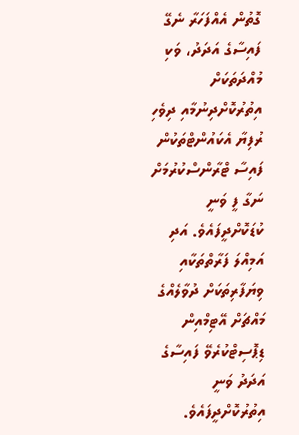ގޮތުން އެއްފަހަރާ ނެގޭ ފައިސާގެ އަދަދު، ވަކި މުއްދަތަކަށް އިތުރުކޮށްދިނުމާއި ދިވެހި ރުފިޔާ އެކައުންޓްތަކުން ފައިސާ ޓްރާންސްކުރުމަށް ނަގާ ފީ ވަނީ ކުޑަކޮށްދީފައެވެ. އަދި އަމިއްލަ ފަރާތްތަކާއި ވިޔަފާރިތަކަށް ދުވާލެއްގެ މައްޗަށް އޭޓިމްއިން ޑިޕޮސިޓްކުރެވޭ ފައިސާގެ އަދަދު ވަނީ އިތުރުކޮށްދީފައެވެ.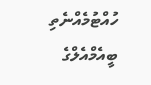ހުއްޓުމެއްނެތި ބީއެމްއެލްގެ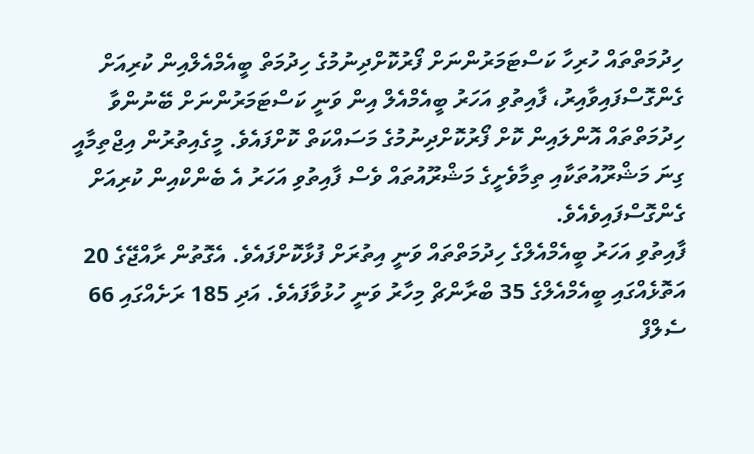ހިދުމަތްތައް ހުރިހާ ކަސްޓަމަރުންނަށް ފޯރުކޮށްދިނުމުގެ ހިދުމަތް ބީއެމްއެލްއިން ކުރިއަށް ގެންގޮސްފައިވާއިރު، ފާއިތުވި އަހަރު ބީއެމްއެލް އިން ވަނީ ކަސްޓަމަރުންނަށް ބޭނުންވާ ހިދުމަތްތައް އޮންލައިން ކޮށް ފޯރުކޮށްދިނުމުގެ މަސައްކަތް ކޮށްފައެވެ. މީގެއިތުރުން އިޖްތިމާއީ ގިނަ މަޝްރޫއުތަކާއި ތިމާވެށީގެ މަޝްރޫއުތައް ވެސް ފާއިތުވި އަހަރު އެ ބެންކްއިން ކުރިއަށް ގެންގޮސްފައިވެއެވެ.
ފާއިތުވި އަހަރު ބީއެމްއެލްގެ ހިދުމަތްތައް ވަނީ އިތުރަށް ފުޅާކޮށްފައެވެ. އެގޮތުން ރާއްޖޭގެ 20 އަތޮޅެއްގައި ބީއެމްއެލްގެ 35 ބްރާންޗް މިހާރު ވަނީ ހުޅުވާފައެވެ. އަދި 185 ރަށެއްގައި 66 ސެލްފް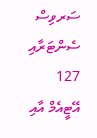ސަރވިސް ސެންޓަރާއި 127 އޭޓީއެމް އާއި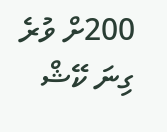200ށް ވުރެ ގިނަ ކޭޝް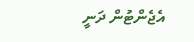އެޖެންޓުން ދަނީ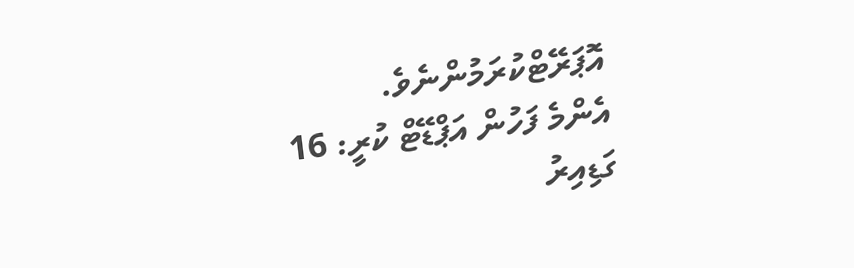އޮޕަރޭޓްކުރަމުންނެވެ.
އެންމެ ފަހުން އަޕްޑޭޓް ކުރީ: 16 ގަޑިއިރު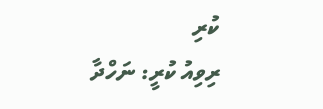ކުރި
ރިވިއު ކުރީ: ނަހްދާ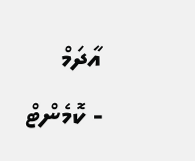އާދަމް
- ކޮމެންޓް